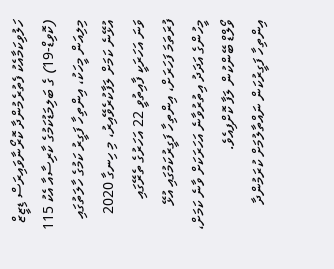ހަލުވިކަމާއެކު ފެތުރެމުންދާ ކޮރޯނާވައިރަސް ޑިޒީޒް (ކޮވިޑް-19) ގެ ބަލިމަޑުކަމުގެ ކާރިސާއާ އެކު 115 މިލިއަން މީހަކު، އިންތިހާ ފަގީރު ކަމުގެ ހާލަތުގައި އުޅޭނެ ކަމަށް ލަފާކުރެވޭއިރު، މި ހިނގާ 2020 ވަނަ އަހަރަކީ ފާއިތުވީ 22 އަހަރުގެ ތެރޭގައި ފުރަތަމަ ފަހަރަށް، އިންތިހާ ފަގީރުކަމުގައި އުޅޭ މީހުންގެ އަދަދު އިތުރުވާނެ އަހަރަކަށް ވާނެ ކަމަށް، ވޯލްޑް ބޭންކުން ލަފާ ކޮށްފިއެވެ.
އިންތިހާ ފަގީރުކަން ނައްތާލުމަށް ކުރަމުންދާ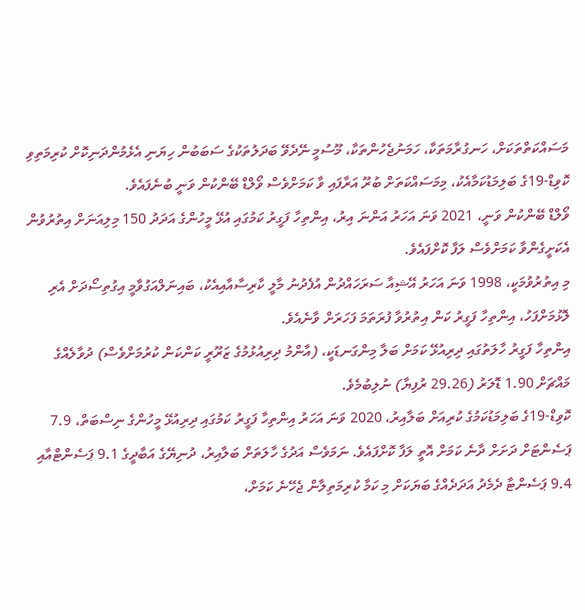މަސައްކަތްތަކަށް، ހަނގުރާމަތަކާ، ހަމަނުޖެހުންތަކާ، މޫސުމީ ނޭދެވޭ ބަދަލުތަކުގެ ސަބަބުން ހިޔަނި އެޅެމުންދަނިކޮށް ކުރިމަތިވި ކޮވިޑް-19ގެ ބަލިމަޑުކަމާއެކު، މިމަސައްކަތަށް ބުރޫ އަރާފައި ވާ ކަމަށްވެސް ވޯލްޑް ބޭންކުން ވަނީ ބުނެފައެވެ.
ވޯލްޑް ބޭންކުން ވަނީ، 2021 ވަނަ އަހަރު އަންނަ އިރު، އިންތިހާ ފަގީރު ކަމުގައި އުޅޭ މީހުންގެ އަދަދު 150 މިލިއަނަށް އިތުރުވުން އެކަށީގެންވާ ކަމަށްވެސް ލަފާ ކޮށްފައެވެ.
މި އިތުރުވުމަކީ، 1998 ވަނަ އަހަރު އޭޝިއާ ސަރަހައްދުން އުފެދުނު މާލީ ކާރިސާއާއިއެކު، ބައިނަލްއަގުވާމީ އިގުތިސޯދަށް އެރި ލޮޅުމަށްފަހު، އިންތިހާ ފަގީރު ކަން އިތުރުވާ ފުރަތަމަ ފަހަރަށް ވާނެއެވެ.
އިންތިހާ ފަގީރު ހާލަތުގައި ދިރިއުޅޭ ކަމަށް ބަލާ މިންގަނޑަކީ، (އާންމު ދިރިއުޅުމުގެ ޒަރޫރީ ކަންކަން ކުރުމަށްވެސް) ދުވާލެއްގެ މައްޗަށް 1.90 ޑޮލަރު (29.26 ރުފިޔާ) ނުލިބުމެވެ.
ކޮވިޑް-19ގެ ބަލިމަޑުކަމުގެ ކުރިއަށް ބަލާއިރު، 2020 ވަނަ އަހަރު އިންތިހާ ފަގީރު ކަމުގައި ދިރިއުޅޭ މީހުންގެ ނިސްބަތް، 7.9 ޕަސެންޓަށް ދަށަށް ދާނެ ކަމަށް އޮތީ ލަފާ ކޮށްފައެވެ. ނަމަވެސް އަދުގެ ހާލަތަށް ބަލާއިރު، ދުނިޔޭގެ އަބާދީގެ 9.1 ޕަސެންޓްއާއި 9.4 ޕަސެންޓާ ދެމެދު އަދަދެއްގެ ބަޔަކަށް މި ކަމާ ކުރިމަތިލާން ޖެހޭނެ ކަމަށް،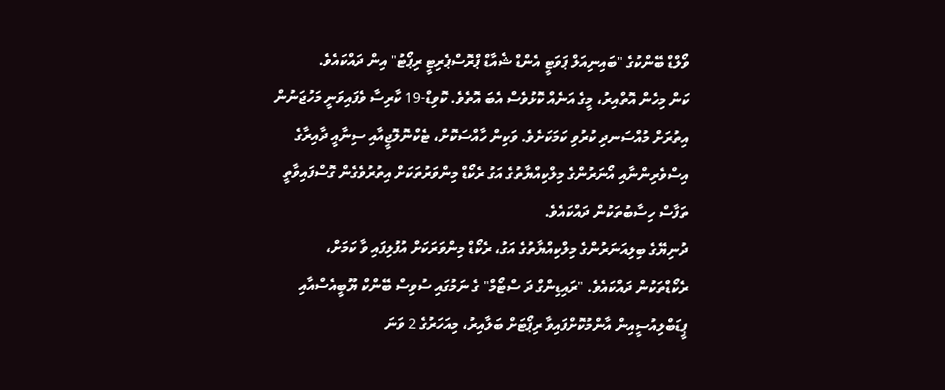ވޯލްޑް ބޭންކުގެ "ބައިނިއަލް ޕަވަޓީ އެންޑް ޝެއާޑް ޕްރޮސްޕެރިޓީ ރިޕޯޓު" އިން ދައްކައެވެ.
ކަން މިހެން އޮތްއިރު، މީގެ އަނެއް ކޮޅުވެސް އެބަ އޮތެވެ. ކޮވިޑް-19 ކާރިސާ ވެފައިވަނީ މަހުޖަނުން އިތުރަށް މުއްސަނދި ކުރުވި ކަމަކަށެވެ. ވަކިން ހާއްސަކޮށް، ޓެކްނޮލޮޖީއާއި ސިނާއީ ދާއިރާގެ އިސްވެރިންނާއި އޯނަރުންގެ މިލްކިއްޔާތުގެ އަގު ރެކޯޑް މިންވަރުތަކަށް އިތުރުވެގެން ގޮސްފައިވާތީ ތަފާސް ހިސާބުތަކުން ދައްކައެވެ.
ދުނިޔޭގެ ބިލިއަނަރުންގެ މިލްކިއްޔާތުގެ އަގު، ރެކޯޑް މިންވަރަކަށް އުފުލިފައި ވާ ކަމަށް، ރެކޯޑްތަކުން ދައްކައެވެ. "ރައިޑިންގް ދަ ސްޓޯމް" ގެ ނަމުގައި ސުވިސް ބޭންކް ޔޫބީއެސްއާއި ޕީޑަބްލިއުސީއިން އާންމުކޮށްފައިވާ ރިޕޯޓަށް ބަލާއިރު، މިއަހަރުގެ 2 ވަނަ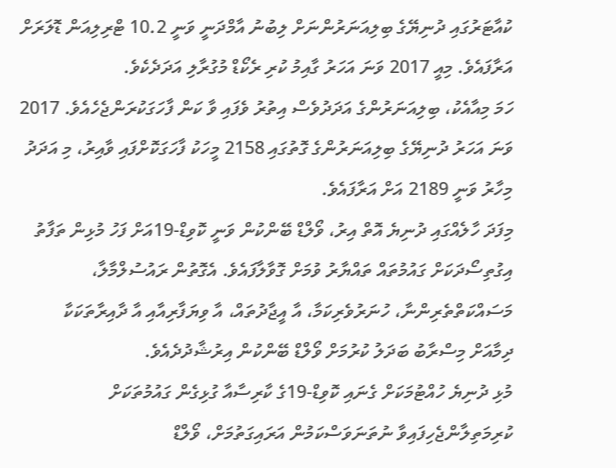ކުއާޓަރުގައި ދުނިޔޭގެ ބިލިއަނަރުންނަށް ލިބުނު އާމްދަނީ ވަނީ 10.2 ޓްރިލިއަން ޑޮލަރަށް އަރާފައެވެ. މިއީ 2017 ވަނަ އަހަރު ގާއިމު ކުރި ރެކޯޑް މުގުރާލި އަދަދެކެވެ.
ހަމަ މިއާއެކު، ބިލިއަނަރުންގެ އަދަދުވެސް އިތުރު ވެފައި ވާ ކަން ފާހަގަކުރަންޖެހެއެވެ. 2017 ވަނަ އަހަރު ދުނިޔޭގެ ބިލިއަނަރުންގެ ގޮތުގައި 2158 މީހަކު ފާހަގަކޮށްފައި ވާއިރު، މި އަދަދު މިހާރު ވަނީ 2189 އަށް އަރާފައެވެ.
މިފަދަ ހާލެއްގައި ދުނިޔެ އޮތް އިރު، ވޯލްޑް ބޭންކުން ވަނީ ކޮވިޑް-19އަށް ފަހު މުޅިން ތަފާތު އިގުތިސޯދަކަށް ގައުމުތައް ތައްޔާރު ވުމަށް ގޮވާލާފައެވެ. އެގޮތުން ރައުސުލްމާލާ، މަސައްކަތްތެރިންނާ، ހުނަރުވެރިކަމާ، އާ އީޖާދުތައް، އާ ވިޔަފާރިއާއި އާ ދާއިރާތަކަކާ ދިމާއަށް މިސްރާބު ބަދަލު ކުރުމަށް ވޯލްޑް ބޭންކުން އިރުޝާދުދެއެވެ.
މުޅި ދުނިޔެ ހުއްޓުމަކަށް ގެނައި ކޮވިޑް-19ގެ ކާރިސާއާ ގުޅިގެން ގައުމުތަކަށް ކުރިމަތިލާންޖެހިފައިވާ ނުތަނަވަސްކަމުން އަރައިގަތުމަށް، ވޯލްޑް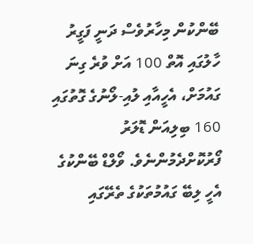ބޭންކުން މިހާރުވެސް ދަނީ ފަގީރު ހާލުގައި އޮތް 100 އަށް ވުރެ ގިނަ ގައުމަށް، އެހީއާއި ލުއި-ލޯނުގެ ގޮތުގައި 160 ބިލިއަން ޑޮލަރު ފޯރުކޮށްދެމުންނެވެ. ވޯލްޑް ބޭންކުގެ އެހީ ލިބޭ ގައުމުތަކުގެ ތެރޭގައި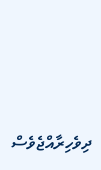ދިވެހިރާއްޖެވެސް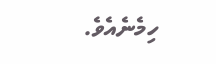ހިމެނެއެވެ.